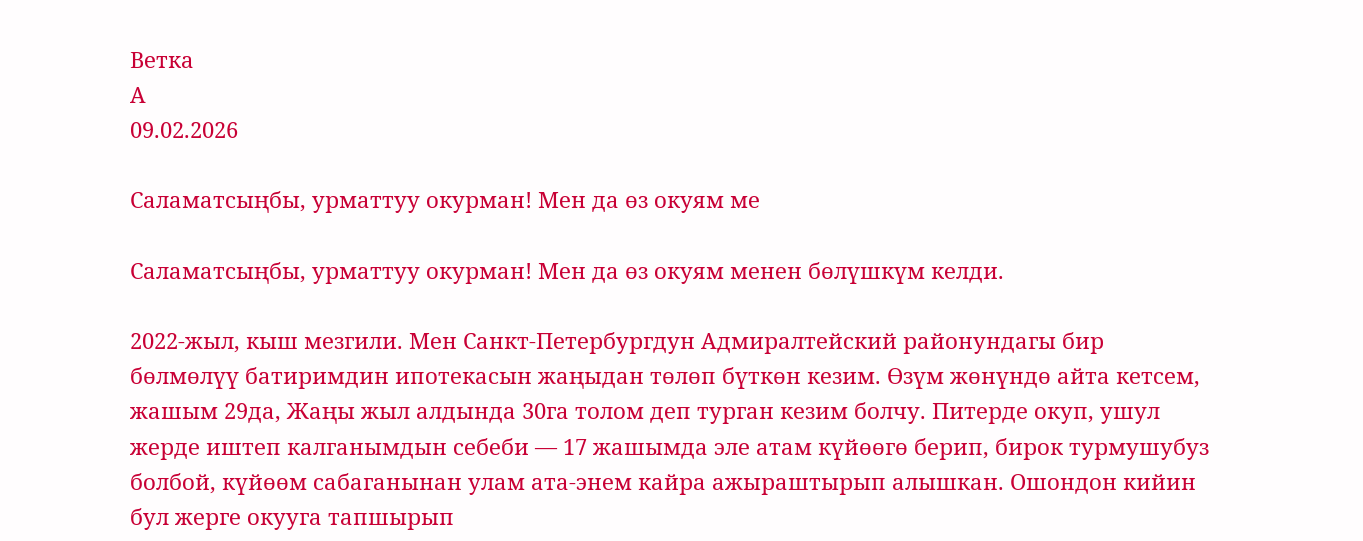Ветка
А
09.02.2026

Саламатсыңбы, урматтуу окурман! Мен да өз окуям ме

Саламатсыңбы, урматтуу окурман! Мен да өз окуям менен бөлүшкүм келди.

2022-жыл, кыш мезгили. Мен Санкт-Петербургдун Адмиралтейский районундагы бир бөлмөлүү батиримдин ипотекасын жаңыдан төлөп бүткөн кезим. Өзүм жөнүндө айта кетсем, жашым 29да, Жаңы жыл алдында 30га толом деп турган кезим болчу. Питерде окуп, ушул жерде иштеп калганымдын себеби — 17 жашымда эле атам күйөөгө берип, бирок турмушубуз болбой, күйөөм сабаганынан улам ата-энем кайра ажыраштырып алышкан. Ошондон кийин бул жерге окууга тапшырып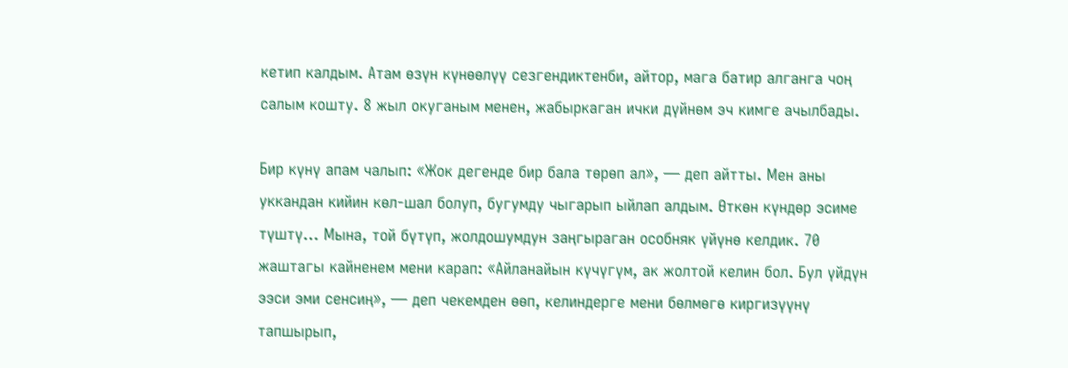кетип калдым. Атам өзүн күнөөлүү сезгендиктенби, айтор, мага батир алганга чоң салым кошту. 8 жыл окуганым менен, жабыркаган ички дүйнөм эч кимге ачылбады.

Бир күнү апам чалып: «Жок дегенде бир бала төрөп ал», — деп айтты. Мен аны уккандан кийин көл-шал болуп, бугумду чыгарып ыйлап алдым. Өткөн күндөр эсиме түштү… Мына, той бүтүп, жолдошумдун заңгыраган особняк үйүнө келдик. 70 жаштагы кайненем мени карап: «Айланайын күчүгүм, ак жолтой келин бол. Бул үйдүн ээси эми сенсиң», — деп чекемден өөп, келиндерге мени бөлмөгө киргизүүнү тапшырып,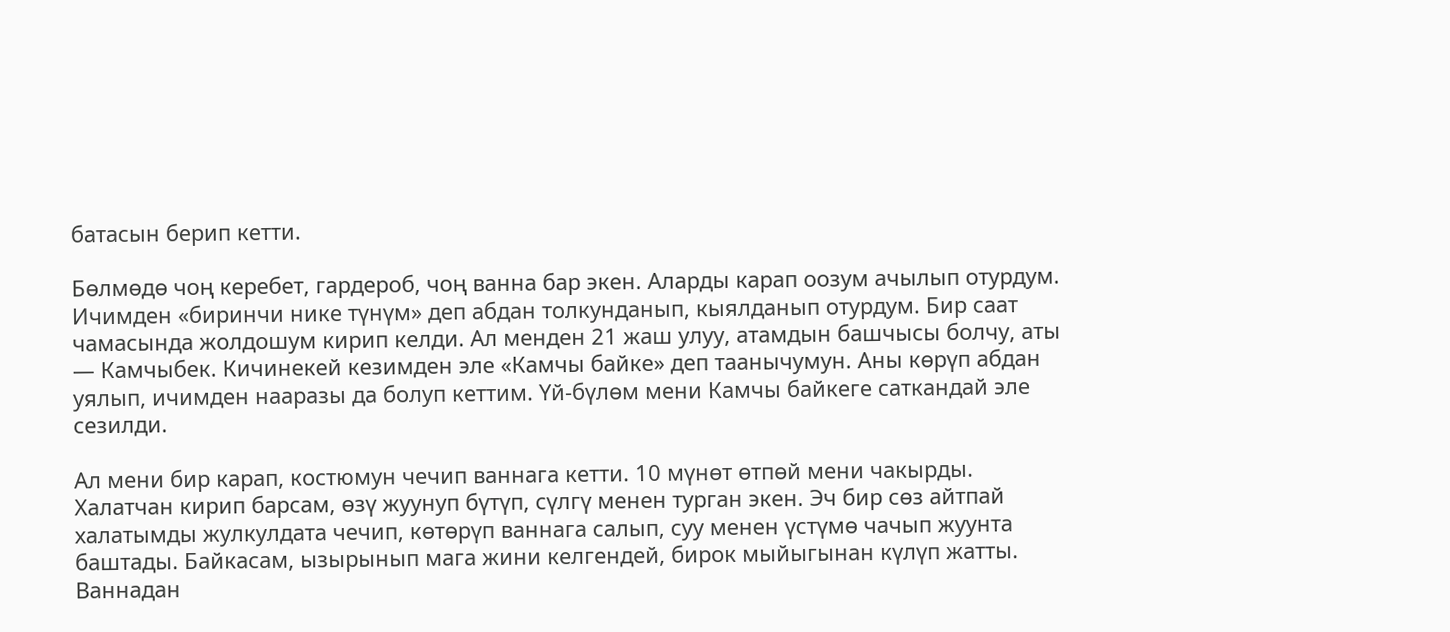батасын берип кетти.

Бөлмөдө чоң керебет, гардероб, чоң ванна бар экен. Аларды карап оозум ачылып отурдум. Ичимден «биринчи нике түнүм» деп абдан толкунданып, кыялданып отурдум. Бир саат чамасында жолдошум кирип келди. Ал менден 21 жаш улуу, атамдын башчысы болчу, аты — Камчыбек. Кичинекей кезимден эле «Камчы байке» деп таанычумун. Аны көрүп абдан уялып, ичимден нааразы да болуп кеттим. Үй-бүлөм мени Камчы байкеге саткандай эле сезилди.

Ал мени бир карап, костюмун чечип ваннага кетти. 10 мүнөт өтпөй мени чакырды. Халатчан кирип барсам, өзү жуунуп бүтүп, сүлгү менен турган экен. Эч бир сөз айтпай халатымды жулкулдата чечип, көтөрүп ваннага салып, суу менен үстүмө чачып жуунта баштады. Байкасам, ызырынып мага жини келгендей, бирок мыйыгынан күлүп жатты. Ваннадан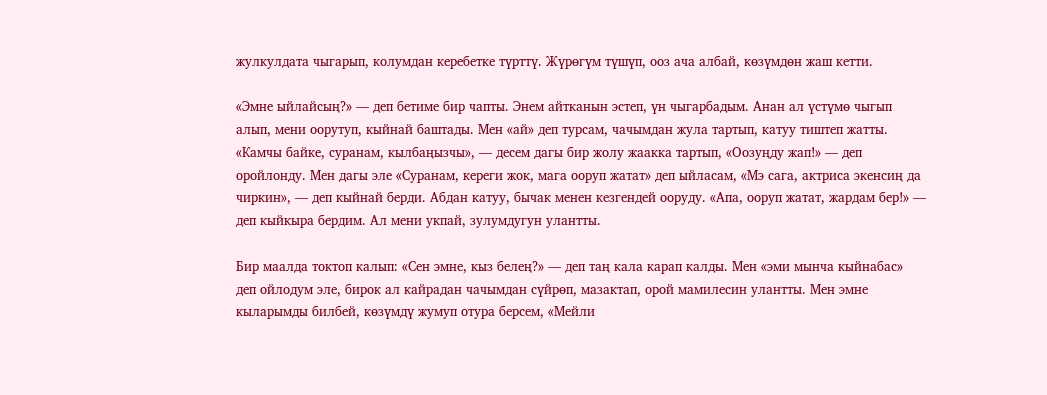жулкулдата чыгарып, колумдан керебетке түрттү. Жүрөгүм түшүп, ооз ача албай, көзүмдөн жаш кетти.

«Эмне ыйлайсың?» — деп бетиме бир чапты. Энем айтканын эстеп, үн чыгарбадым. Анан ал үстүмө чыгып алып, мени оорутуп, кыйнай баштады. Мен «ай» деп турсам, чачымдан жула тартып, катуу тиштеп жатты. «Камчы байке, суранам, кылбаңызчы», — десем дагы бир жолу жаакка тартып, «Оозуңду жап!» — деп оройлонду. Мен дагы эле «Суранам, кереги жок, мага ооруп жатат» деп ыйласам, «Мэ сага, актриса экенсиң да чиркин», — деп кыйнай берди. Абдан катуу, бычак менен кезгендей ооруду. «Апа, ооруп жатат, жардам бер!» — деп кыйкыра бердим. Ал мени укпай, зулумдугун улантты.

Бир маалда токтоп калып: «Сен эмне, кыз белең?» — деп таң кала карап калды. Мен «эми мынча кыйнабас» деп ойлодум эле, бирок ал кайрадан чачымдан сүйрөп, мазактап, орой мамилесин улантты. Мен эмне кыларымды билбей, көзүмдү жумуп отура берсем, «Мейли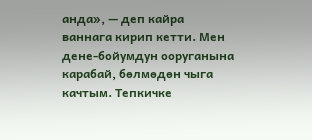анда», — деп кайра ваннага кирип кетти. Мен дене-бойумдун ооруганына карабай, бөлмөдөн чыга качтым. Тепкичке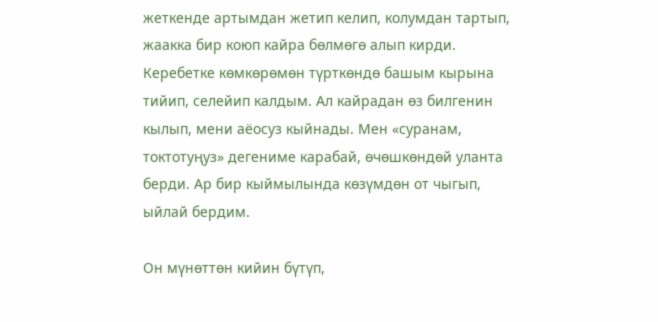жеткенде артымдан жетип келип, колумдан тартып, жаакка бир коюп кайра бөлмөгө алып кирди. Керебетке көмкөрөмөн түрткөндө башым кырына тийип, селейип калдым. Ал кайрадан өз билгенин кылып, мени аёосуз кыйнады. Мен «суранам, токтотуңуз» дегениме карабай, өчөшкөндөй уланта берди. Ар бир кыймылында көзүмдөн от чыгып, ыйлай бердим.

Он мүнөттөн кийин бүтүп,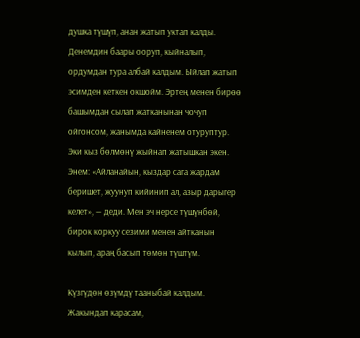душка түшүп, анан жатып уктап калды. Денемдин баары ооруп, кыйналып, ордумдан тура албай калдым. Ыйлап жатып эсимден кеткен окшойм. Эртең менен бирөө башымдан сылап жатканынан чочуп ойгонсом, жанымда кайненем отуруптур. Эки кыз бөлмөнү жыйнап жатышкан экен. Энем: «Айланайын, кыздар сага жардам беришет, жуунуп кийинип ал, азыр дарыгер келет», — деди. Мен эч нерсе түшүнбөй, бирок коркуу сезими менен айтканын кылып, араң басып төмөн түштүм.

Күзгүдөн өзүмдү тааныбай калдым. Жакындап карасам,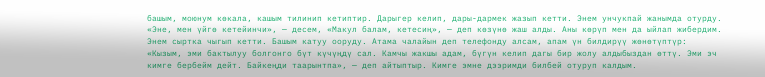башым, моюнум көкала, кашым тилинип кетиптир. Дарыгер келип, дары-дармек жазып кетти. Энем унчукпай жанымда отурду. «Эне, мен үйгө кетейинчи», — десем, «Макул балам, кетесиң», — деп көзүнө жаш алды. Аны көрүп мен да ыйлап жибердим. Энем сыртка чыгып кетти. Башым катуу ооруду. Атама чалайын деп телефонду алсам, апам үн билдирүү жөнөтүптүр: «Кызым, эми бактылуу болгонго бүт күчүңдү сал. Камчы жакшы адам, бүгүн келип дагы бир жолу алдыбыздан өттү. Эми эч кимге бербейм дейт. Байкеңди таарынтпа», — деп айтыптыр. Кимге эмне дээримди билбей отуруп калдым.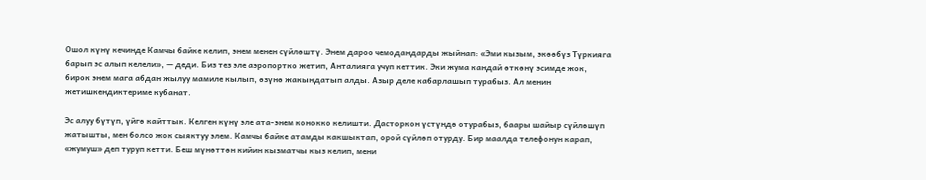Ошол күнү кечинде Камчы байке келип, энем менен сүйлөштү. Энем дароо чемодандарды жыйнап: «Эми кызым, экөөбүз Түркияга барып эс алып келели», — деди. Биз тез эле аэропортко жетип, Анталияга учуп кеттик. Эки жума кандай өткөнү эсимде жок, бирок энем мага абдан жылуу мамиле кылып, өзүнө жакындатып алды. Азыр деле кабарлашып турабыз. Ал менин жетишкендиктериме кубанат.

Эс алуу бүтүп, үйгө кайттык. Келген күнү эле ата-энем конокко келишти. Дасторкон үстүндө отурабыз, баары шайыр сүйлөшүп жатышты, мен болсо жок сыяктуу элем. Камчы байке атамды какшыктап, орой сүйлөп отурду. Бир маалда телефонун карап, «жумуш» деп туруп кетти. Беш мүнөттөн кийин кызматчы кыз келип, мени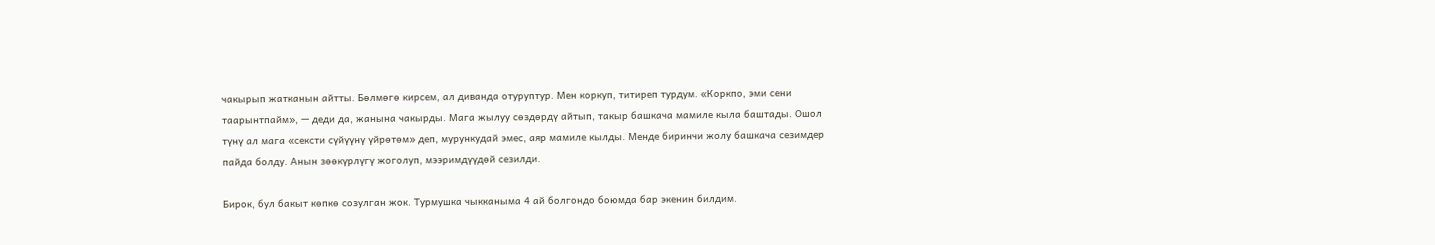чакырып жатканын айтты. Бөлмөгө кирсем, ал диванда отуруптур. Мен коркуп, титиреп турдум. «Коркпо, эми сени таарынтпайм», — деди да, жанына чакырды. Мага жылуу сөздөрдү айтып, такыр башкача мамиле кыла баштады. Ошол түнү ал мага «сексти сүйүүнү үйрөтөм» деп, мурункудай эмес, аяр мамиле кылды. Менде биринчи жолу башкача сезимдер пайда болду. Анын зөөкүрлүгү жоголуп, мээримдүүдөй сезилди.

Бирок, бул бакыт көпкө созулган жок. Турмушка чыкканыма 4 ай болгондо боюмда бар экенин билдим.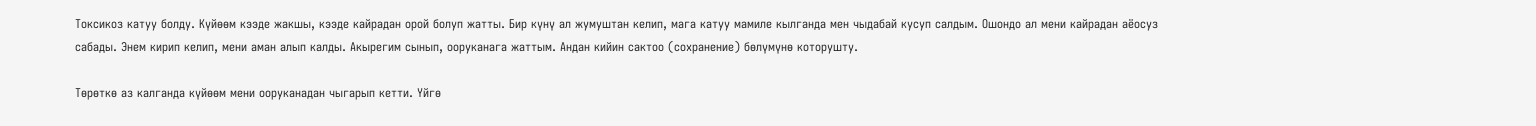Токсикоз катуу болду. Күйөөм кээде жакшы, кээде кайрадан орой болуп жатты. Бир күнү ал жумуштан келип, мага катуу мамиле кылганда мен чыдабай кусуп салдым. Ошондо ал мени кайрадан аёосуз сабады. Энем кирип келип, мени аман алып калды. Акырегим сынып, ооруканага жаттым. Андан кийин сактоо (сохранение) бөлүмүнө которушту.

Төрөткө аз калганда күйөөм мени ооруканадан чыгарып кетти. Үйгө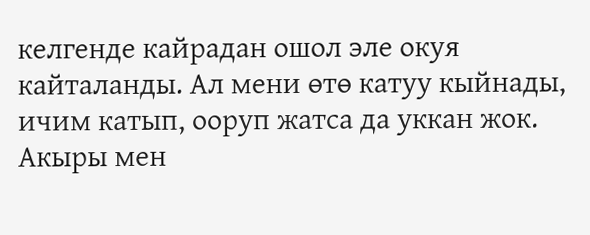келгенде кайрадан ошол эле окуя кайталанды. Ал мени өтө катуу кыйнады, ичим катып, ооруп жатса да уккан жок. Акыры мен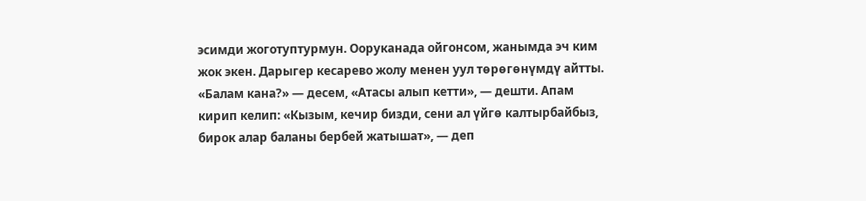эсимди жоготуптурмун. Ооруканада ойгонсом, жанымда эч ким жок экен. Дарыгер кесарево жолу менен уул төрөгөнүмдү айтты. «Балам кана?» — десем, «Атасы алып кетти», — дешти. Апам кирип келип: «Кызым, кечир бизди, сени ал үйгө калтырбайбыз, бирок алар баланы бербей жатышат», — деп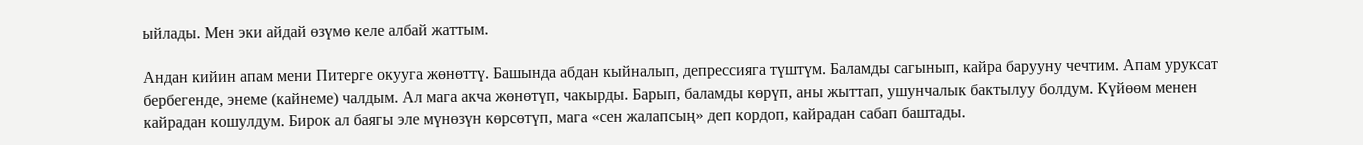ыйлады. Мен эки айдай өзүмө келе албай жаттым.

Андан кийин апам мени Питерге окууга жөнөттү. Башында абдан кыйналып, депрессияга түштүм. Баламды сагынып, кайра барууну чечтим. Апам уруксат бербегенде, энеме (кайнеме) чалдым. Ал мага акча жөнөтүп, чакырды. Барып, баламды көрүп, аны жыттап, ушунчалык бактылуу болдум. Күйөөм менен кайрадан кошулдум. Бирок ал баягы эле мүнөзүн көрсөтүп, мага «сен жалапсың» деп кордоп, кайрадан сабап баштады.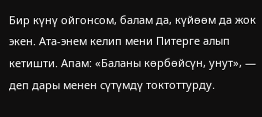Бир күнү ойгонсом, балам да, күйөөм да жок экен. Ата-энем келип мени Питерге алып кетишти. Апам: «Баланы көрбөйсүн, унут», — деп дары менен сүтүмдү токтоттурду.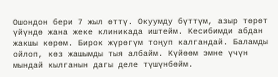Ошондон бери 7 жыл өттү. Окуумду бүттүм, азыр төрөт үйүндө жана жеке клиникада иштейм. Кесибимди абдан жакшы көрөм. Бирок жүрөгүм тоңуп калгандай. Баламды ойлоп, көз жашымды тыя албайм. Күйөөм эмне үчүн мындай кылганын дагы деле түшүнбөйм.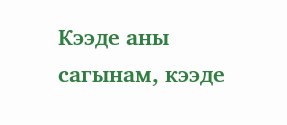Кээде аны сагынам, кээде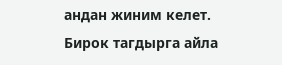андан жиним келет. Бирок тагдырга айла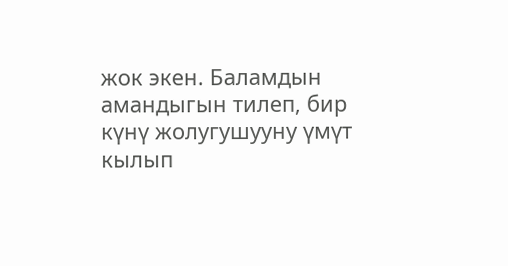жок экен. Баламдын амандыгын тилеп, бир күнү жолугушууну үмүт кылып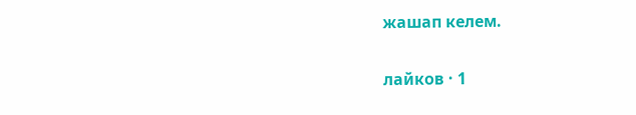жашап келем.

лайков · 1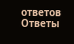ответов
Ответы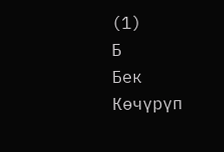(1)
Б
Бек
Көчүрүп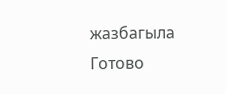жазбагыла
Готово